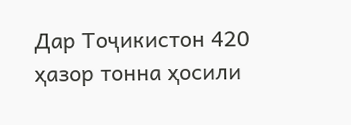Дар Тоҷикистон 420 ҳазор тонна ҳосили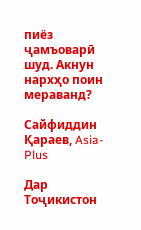пиёз ҷамъоварӣ шуд. Акнун нархҳо поин мераванд?

Сайфиддин Қараев, Asia-Plus

Дар Тоҷикистон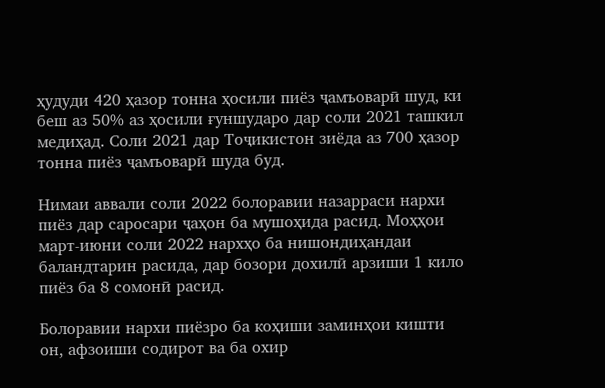ҳудуди 420 ҳазор тонна ҳосили пиёз ҷамъоварӣ шуд, ки беш аз 50% аз ҳосили ғуншударо дар соли 2021 ташкил медиҳад. Соли 2021 дар Тоҷикистон зиёда аз 700 ҳазор тонна пиёз ҷамъоварӣ шуда буд.

Нимаи аввали соли 2022 болоравии назарраси нархи пиёз дар саросари ҷаҳон ба мушоҳида расид. Моҳҳои март-июни соли 2022 нархҳо ба нишондиҳандаи баландтарин расида, дар бозори дохилӣ арзиши 1 кило пиёз ба 8 сомонӣ расид.

Болоравии нархи пиёзро ба коҳиши заминҳои кишти он, афзоиши содирот ва ба охир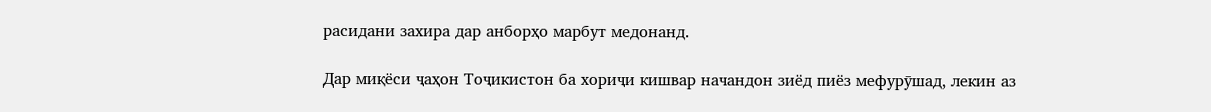расидани захира дар анборҳо марбут медонанд.

Дар миқёси ҷаҳон Тоҷикистон ба хориҷи кишвар начандон зиёд пиёз мефурӯшад, лекин аз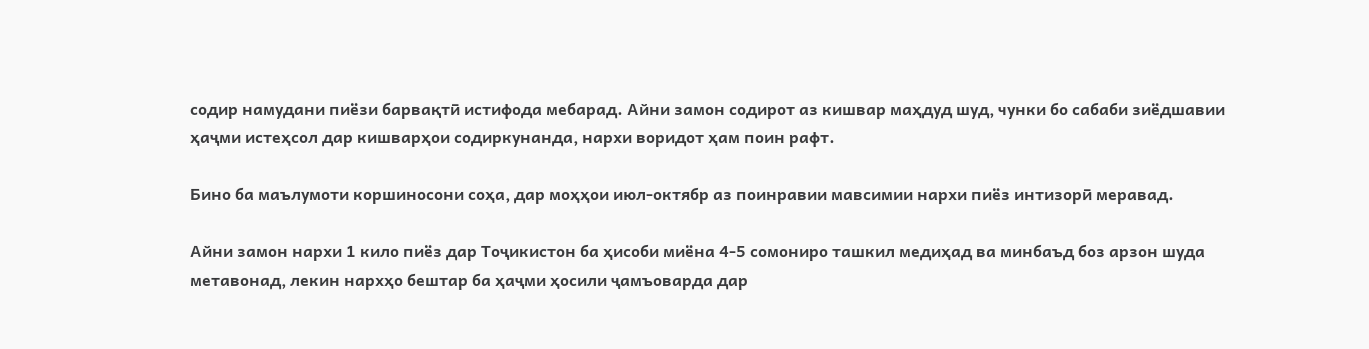содир намудани пиёзи барвақтӣ истифода мебарад. Айни замон содирот аз кишвар маҳдуд шуд, чунки бо сабаби зиёдшавии ҳаҷми истеҳсол дар кишварҳои содиркунанда, нархи воридот ҳам поин рафт.

Бино ба маълумоти коршиносони соҳа, дар моҳҳои июл-октябр аз поинравии мавсимии нархи пиёз интизорӣ меравад.

Айни замон нархи 1 кило пиёз дар Тоҷикистон ба ҳисоби миёна 4-5 сомониро ташкил медиҳад ва минбаъд боз арзон шуда метавонад, лекин нархҳо бештар ба ҳаҷми ҳосили ҷамъоварда дар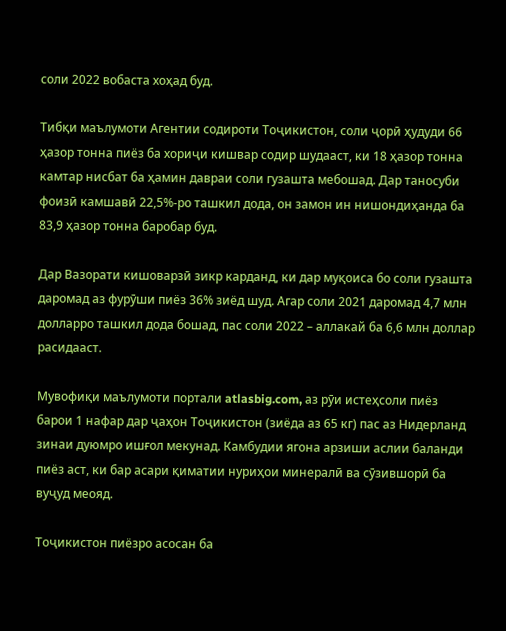соли 2022 вобаста хоҳад буд.

Тибқи маълумоти Агентии содироти Тоҷикистон, соли ҷорӣ ҳудуди 66 ҳазор тонна пиёз ба хориҷи кишвар содир шудааст, ки 18 ҳазор тонна камтар нисбат ба ҳамин давраи соли гузашта мебошад. Дар таносуби фоизӣ камшавӣ 22,5%-ро ташкил дода, он замон ин нишондиҳанда ба 83,9 ҳазор тонна баробар буд.

Дар Вазорати кишоварзӣ зикр карданд, ки дар муқоиса бо соли гузашта даромад аз фурӯши пиёз 36% зиёд шуд. Агар соли 2021 даромад 4,7 млн долларро ташкил дода бошад, пас соли 2022 – аллакай ба 6,6 млн доллар расидааст.

Мувофиқи маълумоти портали atlasbig.com, аз рӯи истеҳсоли пиёз барои 1 нафар дар ҷаҳон Тоҷикистон (зиёда аз 65 кг) пас аз Нидерланд зинаи дуюмро ишғол мекунад. Камбудии ягона арзиши аслии баланди пиёз аст, ки бар асари қиматии нуриҳои минералӣ ва сӯзившорӣ ба вуҷуд меояд.

Тоҷикистон пиёзро асосан ба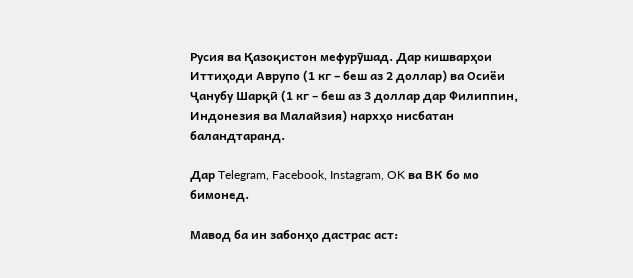Русия ва Қазоқистон мефурӯшад. Дар кишварҳои Иттиҳоди Аврупо (1 кг – беш аз 2 доллар) ва Осиёи Ҷанубу Шарқӣ (1 кг – беш аз 3 доллар дар Филиппин, Индонезия ва Малайзия) нархҳо нисбатан баландтаранд.

Дар Telegram, Facebook, Instagram, OK ва ВК бо мо бимонед.

Мавод ба ин забонҳо дастрас аст: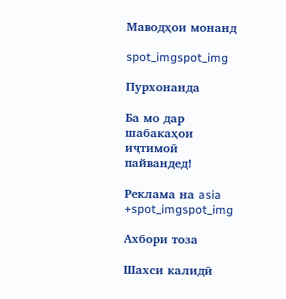Маводҳои монанд

spot_imgspot_img

Пурхонанда

Ба мо дар шабакаҳои иҷтимоӣ пайвандед!

Реклама на asia +spot_imgspot_img

Ахбори тоза

Шахси калидӣ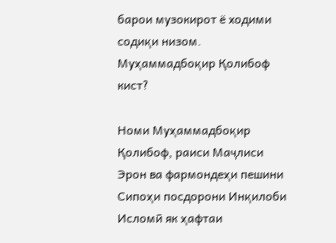барои музокирот ё ходими содиқи низом. Муҳаммадбоқир Қолибоф кист?

Номи Муҳаммадбоқир Қолибоф, раиси Маҷлиси Эрон ва фармондеҳи пешини Сипоҳи посдорони Инқилоби Исломӣ як ҳафтаи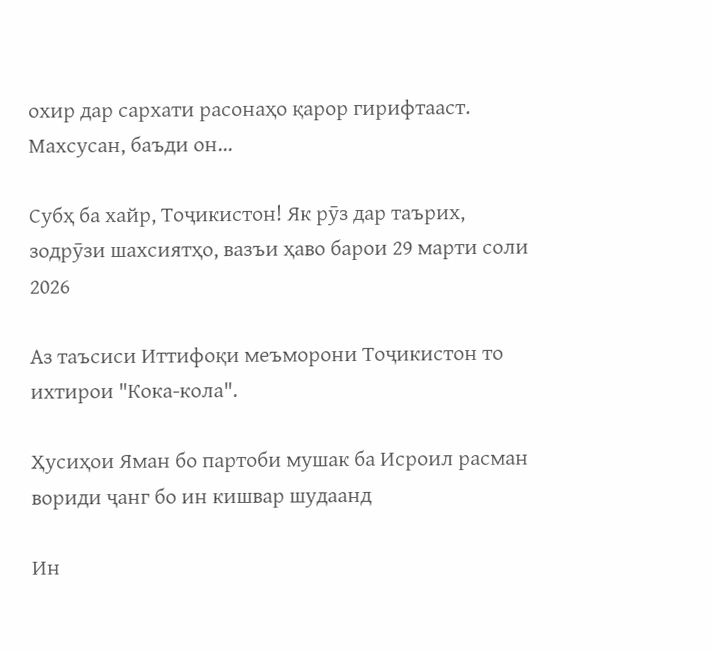охир дар сархати расонаҳо қарор гирифтааст. Махсусан, баъди он...

Субҳ ба хайр, Тоҷикистон! Як рӯз дар таърих, зодрӯзи шахсиятҳо, вазъи ҳаво барои 29 марти соли 2026

Аз таъсиси Иттифоқи меъморони Тоҷикистон то ихтирои "Кока-кола".

Ҳусиҳои Яман бо партоби мушак ба Исроил расман вориди ҷанг бо ин кишвар шудаанд

Ин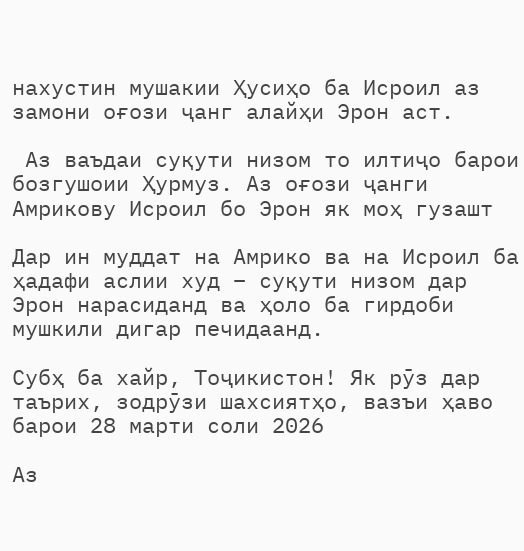нахустин мушакии Ҳусиҳо ба Исроил аз замони оғози ҷанг алайҳи Эрон аст.

 Аз ваъдаи суқути низом то илтиҷо барои бозгушоии Ҳурмуз. Аз оғози ҷанги Амрикову Исроил бо Эрон як моҳ гузашт

Дар ин муддат на Амрико ва на Исроил ба ҳадафи аслии худ – суқути низом дар Эрон нарасиданд ва ҳоло ба гирдоби мушкили дигар печидаанд.

Субҳ ба хайр, Тоҷикистон! Як рӯз дар таърих, зодрӯзи шахсиятҳо, вазъи ҳаво барои 28 марти соли 2026

Аз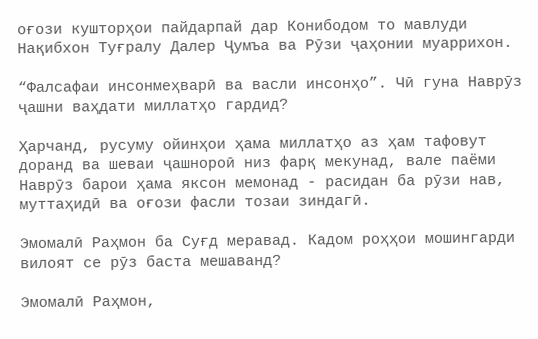оғози кушторҳои пайдарпай дар Конибодом то мавлуди Нақибхон Туғралу Далер Ҷумъа ва Рӯзи ҷаҳонии муаррихон.

“Фалсафаи инсонмеҳварӣ ва васли инсонҳо”. Чӣ гуна Наврӯз ҷашни ваҳдати миллатҳо гардид?

Ҳарчанд, русуму ойинҳои ҳама миллатҳо аз ҳам тафовут доранд ва шеваи ҷашнороӣ низ фарқ мекунад, вале паёми Наврӯз барои ҳама яксон мемонад - расидан ба рӯзи нав, муттаҳидӣ ва оғози фасли тозаи зиндагӣ.

Эмомалӣ Раҳмон ба Суғд меравад. Кадом роҳҳои мошингарди вилоят се рӯз баста мешаванд?

Эмомалӣ Раҳмон,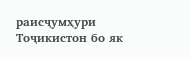раисҷумҳури Тоҷикистон бо як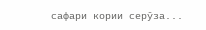сафари кории серӯза...